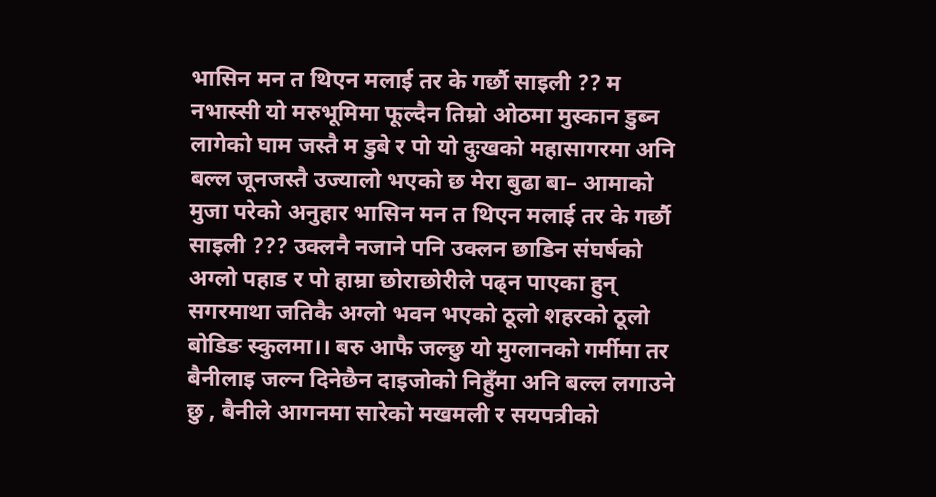भासिन मन त थिएन मलाई तर के गर्छौ साइली ?? म नभास्सी यो मरुभूमिमा फूल्दैन तिम्रो ओठमा मुस्कान डुब्न लागेको घाम जस्तै म डुबे र पो यो दुःखको महासागरमा अनि बल्ल जूनजस्तै उज्यालो भएको छ मेरा बुढा बा– आमाको मुजा परेको अनुहार भासिन मन त थिएन मलाई तर के गर्छौ साइली ??? उक्लनै नजाने पनि उक्लन छाडिन संघर्षको अग्लो पहाड र पो हाम्रा छोराछोरीले पढ्न पाएका हुन् सगरमाथा जतिकै अग्लो भवन भएको ठूलो शहरको ठूलो बोडिङ स्कुलमा।। बरु आफै जल्छु यो मुग्लानको गर्मीमा तर बैनीलाइ जल्न दिनेछैन दाइजोको निहुँमा अनि बल्ल लगाउने छु , बैनीले आगनमा सारेको मखमली र सयपत्रीको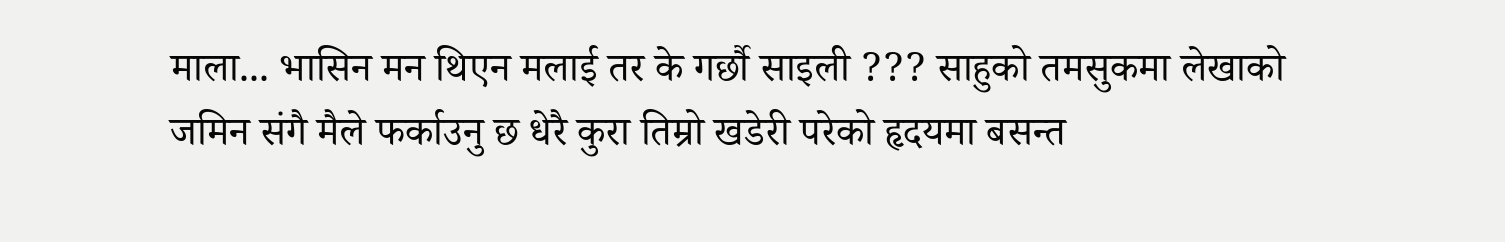माला... भासिन मन थिएन मलाई तर के गर्छौ साइली ??? साहुको तमसुकमा लेखाको जमिन संगै मैले फर्काउनु छ धेरै कुरा तिम्रो खडेरी परेको हृदयमा बसन्त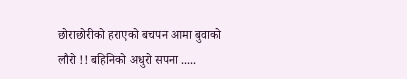छोराछोरीको हराएको बचपन आमा बुवाको लौरो !! बहिनिको अधुरो सपना .....